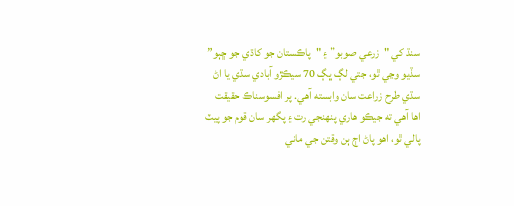سنڌ کي "زرعي صوبو” ۽ "پاڪستان جو کاڌي جو ڇٻو” سڏيو وڃي ٿو، جتي لڳ ڀڳ 70 سيڪڙو آبادي سڌي يا اڻ سڌي طرح زراعت سان وابسته آهي. پر افسوسناڪ حقيقت اها آهي ته جيڪو هاري پنهنجي رت ۽ پگهر سان قوم جو پيٽ پالي ٿو، اهو پاڻ اڄ ٻن وقتن جي ماني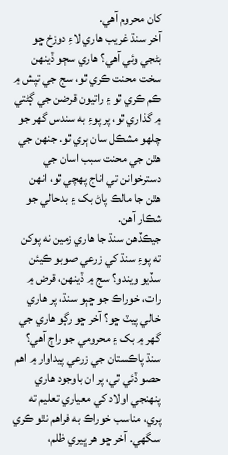کان محروم آهي.
آخر سنڌ غريب هاري لاءِ دوزخ ڇو بڻجي وئي آهي؟ هاري سڄو ڏينهن سخت محنت ڪري ٿو، سج جي تپش ۾ ڪم ڪري ٿو ۽ راتيون قرضن جي ڳڻتي ۾ گذاري ٿو، پر پوءِ به سندس گهر جو چلهو مشڪل سان ٻري ٿو. جنهن جي هٿن جي محنت سبب اسان جي دسترخوانن تي اناج پهچي ٿو، انهن هٿن جا مالڪ پاڻ بک ۽ بدحالي جو شڪار آهن.
جيڪڏهن سنڌ جا هاري زمين نه پوکن ته پوءِ سنڌ کي زرعي صوبو ڪيئن سڏيو ويندو؟ سج ۾ ڏينهن، قرض ۾ رات، خوراڪ جو ڇٻو سنڌ، پر هاري خالي پيٽ ڇو؟ آخر ڇو رڳو هاري جي گهر ۾ بک ۽ محرومي جو راڄ آهي؟
سنڌ پاڪستان جي زرعي پيداوار ۾ اهم حصو ڏئي ٿي، پر ان باوجود هاري پنهنجي اولاد کي معياري تعليم ته پري، مناسب خوراڪ به فراهم نٿو ڪري سگهي. آخر ڇو هر ڀيري ظلم،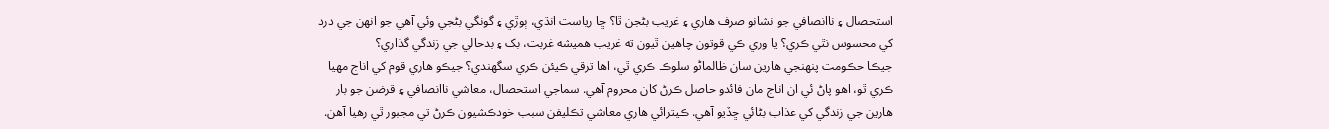استحصال ۽ ناانصافي جو نشانو صرف هاري ۽ غريب بڻجن ٿا؟ ڇا رياست انڌي، ٻوڙي ۽ گونگي بڻجي وئي آهي جو انهن جي درد کي محسوس نٿي ڪري؟ يا وري ڪي قوتون چاهين ٿيون ته غريب هميشه غربت، بک ۽ بدحالي جي زندگي گذاري؟
جيڪا حڪومت پنهنجي هارين سان ظالماڻو سلوڪ ڪري ٿي، اها ترقي ڪيئن ڪري سگهندي؟ جيڪو هاري قوم کي اناج مهيا ڪري ٿو، اهو پاڻ ئي ان اناج مان فائدو حاصل ڪرڻ کان محروم آهي. سماجي استحصال، معاشي ناانصافي ۽ قرضن جو بار هارين جي زندگي کي عذاب بڻائي ڇڏيو آهي. ڪيترائي هاري معاشي تڪليفن سبب خودڪشيون ڪرڻ تي مجبور ٿي رهيا آهن.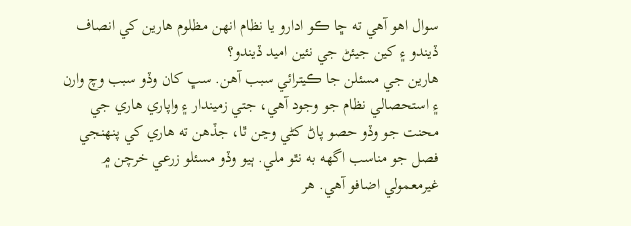سوال اهو آهي ته ڇا ڪو ادارو يا نظام انهن مظلوم هارين کي انصاف ڏيندو ۽ کين جيئڻ جي نئين اميد ڏيندو؟
هارين جي مسئلن جا ڪيترائي سبب آهن. سڀ کان وڏو سبب وچ وارن ۽ استحصالي نظام جو وجود آهي، جتي زميندار ۽ واپاري هاري جي محنت جو وڏو حصو پاڻ کڻي وڃن ٿا، جڏهن ته هاري کي پنهنجي فصل جو مناسب اگهه به نٿو ملي. ٻيو وڏو مسئلو زرعي خرچن ۾ غيرمعمولي اضافو آهي. هر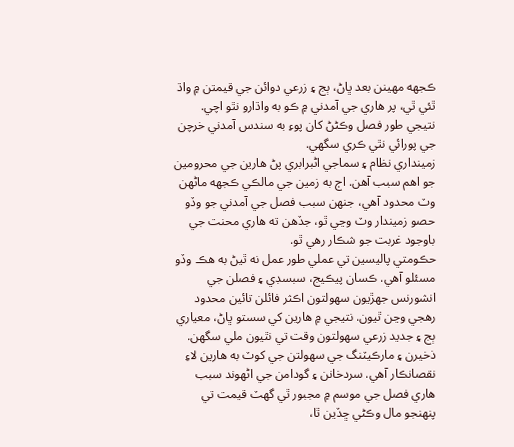ڪجهه مهينن بعد ڀاڻ، ٻج ۽ زرعي دوائن جي قيمتن ۾ واڌ ٿئي ٿي، پر هاري جي آمدني ۾ ڪو به واڌارو نٿو اچي. نتيجي طور فصل وڪڻڻ کان پوءِ به سندس آمدني خرچن جي پورائي نٿي ڪري سگهي.
زمينداري نظام ۽ سماجي اڻبرابري پڻ هارين جي محرومين جو اهم سبب آهن. اڄ به زمين جي مالڪي ڪجهه ماڻهن وٽ محدود آهي، جنهن سبب فصل جي آمدني جو وڏو حصو زميندار وٽ وڃي ٿو، جڏهن ته هاري محنت جي باوجود غربت جو شڪار رهي ٿو.
حڪومتي پاليسين تي عملي طور عمل نه ٿيڻ به هڪ وڏو مسئلو آهي. ڪسان پيڪيج، سبسڊي ۽ فصلن جي انشورنس جهڙيون سهولتون اڪثر فائلن تائين محدود رهجي وڃن ٿيون. نتيجي ۾ هارين کي سستو ڀاڻ، معياري ٻج ۽ جديد زرعي سهولتون وقت تي نٿيون ملي سگهن. ذخيرن ۽ مارڪيٽنگ جي سهولتن جي کوٽ به هارين لاءِ نقصانڪار آهي. سردخانن ۽ گودامن جي اڻهوند سبب هاري فصل جي موسم ۾ مجبور ٿي گهٽ قيمت تي پنهنجو مال وڪڻي ڇڏين ٿا،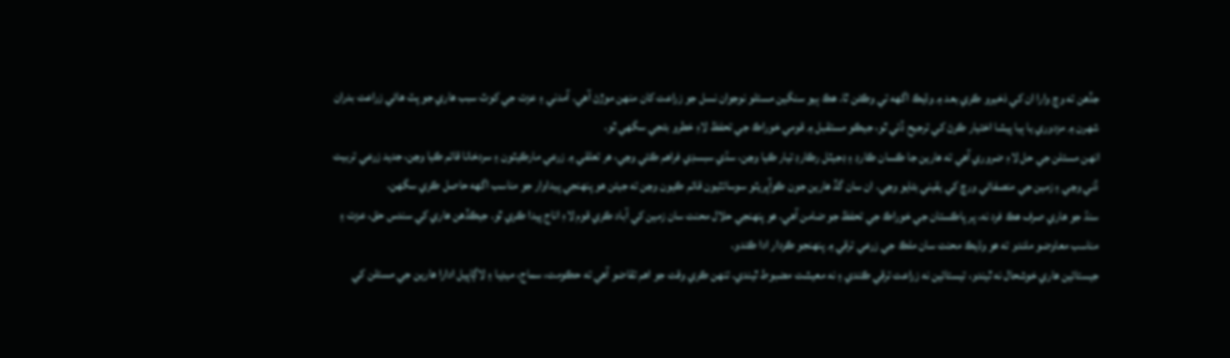جڏهن ته وچ وارا ان کي ذخيرو ڪري بعد ۾ وڌيڪ اگهه تي وڪڻن ٿا. هڪ ٻيو سنگين مسئلو نوجوان نسل جو زراعت کان منهن موڙڻ آهي. آمدني ۽ عزت جي کوٽ سبب هاري جو پٽ هاڻي زراعت بدران شهرن ۾ مزدوري يا ٻيا پيشا اختيار ڪرڻ کي ترجيح ڏئي ٿو، جيڪو مستقبل ۾ قومي خوراڪ جي تحفظ لاءِ خطرو بڻجي سگهي ٿو.
انهن مسئلن جي حل لاءِ ضروري آهي ته هارين جا ڪسان ڪارڊ ۽ ڊجيٽل رڪارڊ تيار ڪيا وڃن، سڌي سبسڊي فراهم ڪئي وڃي، هر تعلقي ۾ زرعي مارڪيٽون ۽ سردخانا قائم ڪيا وڃن، جديد زرعي تربيت ڏني وڃي ۽ زمين جي منصفاڻي ورڇ کي يقيني بڻايو وڃي. ان سان گڏ هارين جون ڪوآپريٽو سوسائٽيون قائم ڪيون وڃن ته جيئن هو پنهنجي پيداوار جو مناسب اگهه حاصل ڪري سگهن.
سنڌ جو هاري صرف هڪ فرد نه، پر پاڪستان جي خوراڪ جي تحفظ جو ضامن آهي. هو پنهنجي حلال محنت سان زمين کي آباد ڪري قوم لاءِ اناج پيدا ڪري ٿو. جيڪڏهن هاري کي سندس حق، عزت ۽ مناسب معاوضو ملندو ته هو وڌيڪ محنت سان ملڪ جي زرعي ترقي ۾ پنهنجو ڪردار ادا ڪندو.
جيستائين هاري خوشحال نه ٿيندو، تيستائين نه زراعت ترقي ڪندي ۽ نه معيشت مضبوط ٿيندي. تنهن ڪري وقت جو اهم تقاضو آهي ته حڪومت، سماج، ميڊيا ۽ لاڳاپيل ادارا هارين جي مسئلن کي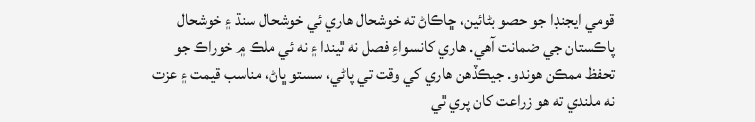قومي ايجنڊا جو حصو بڻائين، ڇاڪاڻ ته خوشحال هاري ئي خوشحال سنڌ ۽ خوشحال پاڪستان جي ضمانت آهي. هاري کانسواءِ فصل نه ٿيندا ۽ نه ئي ملڪ ۾ خوراڪ جو تحفظ ممڪن هوندو. جيڪڏهن هاري کي وقت تي پاڻي، سستو ڀاڻ، مناسب قيمت ۽ عزت نه ملندي ته هو زراعت کان پري ٿي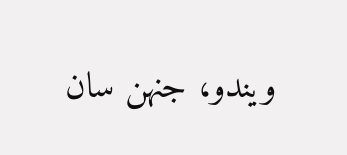ويندو، جنهن سان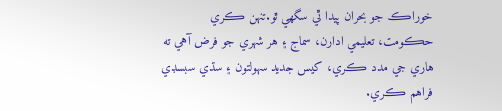خوراڪ جو بحران پيدا ٿي سگهي ٿو.تنهن ڪري حڪومت، تعليمي ادارن، سماج ۽ هر شهري جو فرض آهي ته هاري جي مدد ڪري، کيس جديد سهولتون ۽ سڌي سبسڊي فراهم ڪري.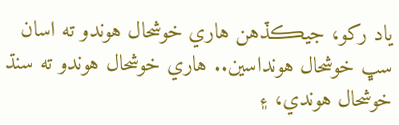ياد رکو، جيڪڏهن هاري خوشحال هوندو ته اسان سڀ خوشحال هونداسين.. هاري خوشحال هوندو ته سنڌ خوشحال هوندي، ۽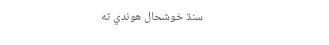سنڌ خوشحال هوندي ته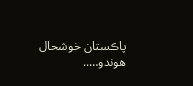پاڪستان خوشحال هوندو…..